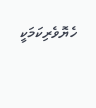ހެޔޮވެރިކަމަކީ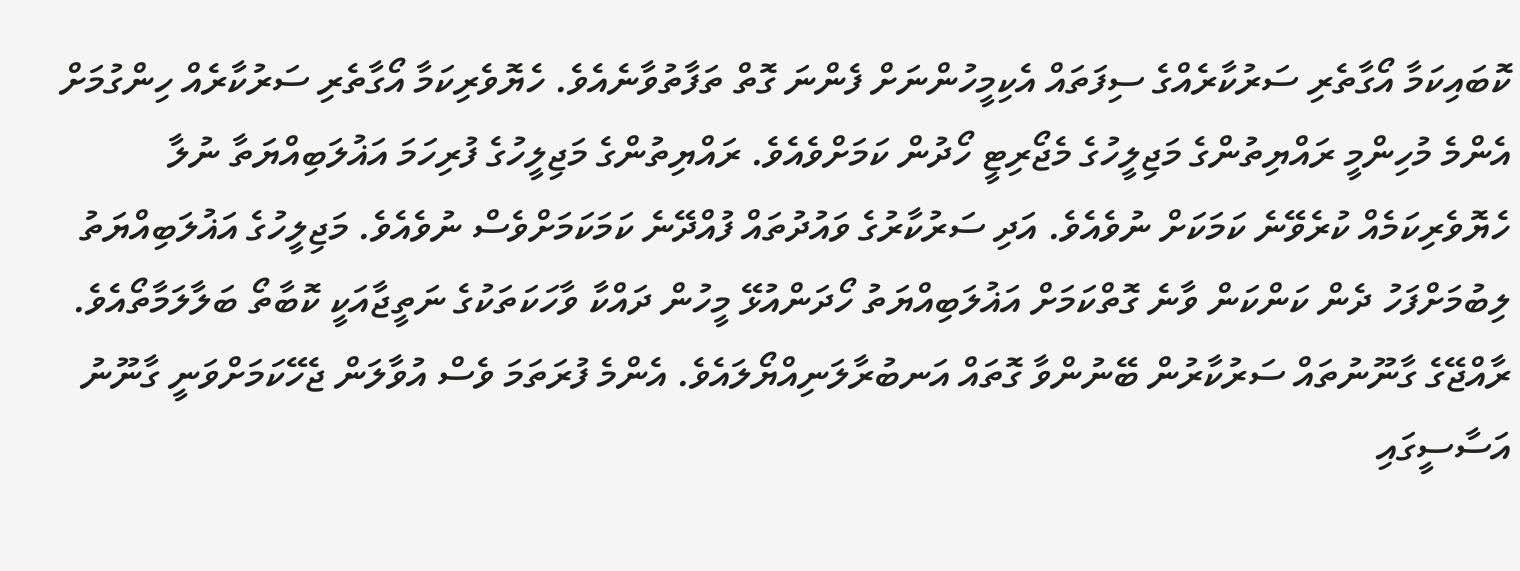ކޮބައިކަމާ އޯގާތެރި ސަރުކާރެއްގެ ސިފަތައް އެކިމީހުންނަށް ފެންނަ ގޮތް ތަފާތުވާނެއެވެ. ހެޔޮވެރިކަމާ އޯގާތެރި ސަރުކާރެއް ހިންގުމަށް އެންމެ މުހިންމީ ރައްޔިތުންގެ މަޖިލީހުގެ މެޖޯރިޓީ ހޯދުން ކަމަށްވެއެވެ. ރައްޔިތުންގެ މަޖިލީހުގެ ފުރިހަމަ އަޣުލަބިއްޔަތާ ނުލާ ހެޔޮވެރިކަމެއް ކުރެވޭނެ ކަމަކަށް ނުވެއެވެ. އަދި ސަރުކާރުގެ ވައުދުތައް ފުއްދޭނެ ކަމަކަމަށްވެސް ނުވެއެވެ. މަޖިލީހުގެ އަޣުލަބިއްޔަތު ލިބުމަށްފަހު ދެން ކަންކަން ވާނެ ގޮތްކަމަށް އަޣުލަބިއްޔަތު ހޯދަންއުޅޭ މީހުން ދައްކާ ވާހަކަތަކުގެ ނަތީޖާއަކީ ކޮބާތޯ ބަލާލަމާތޯއެވެ.
ރާއްޖޭގެ ގާނޫނުތައް ސަރުކާރުން ބޭނުންވާ ގޮތައް އަނބުރާލަނިއްޔޯލައެވެ. އެންމެ ފުރަތަމަ ވެސް އުވާލަން ޖެހޭކަމަށްވަނީ ގާނޫނު އަސާސީގައި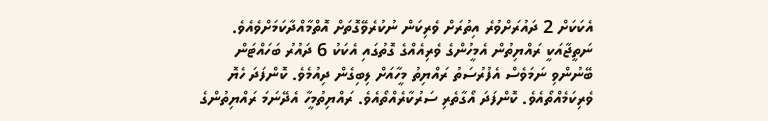އެކަކަށް 2 ދައުރަށްވުރެ އިތުރަށް ވެރިކަން ނުކުރެވޭގޮތަށް އޮތްމާއްދާކަމަށްވެއެވެ. ނަތީޖާއަކީ ރައްޔިތުން އެމީހުންގެ ވެރިއެއްގެ ގޮތުގައި އެކަކު 6 ދައުރު ބަހައްޓަން ބޭނުންވި ނަމަވެސް އެފުރުސަތު ރައްޔިތު މީހާއަށް ލިބިގެން ދިއުމެވެ. ކޮންފަދަ ހެޔޮ ވެރިކަމެއްތޯއެވެ. ކޮންފަދަ އޯގާތެރި ސަރުކާރެއްތޯއެވެ. ރައްޔިތުމީހާ އެދޭނަމަ ރައްޔިތުންގެ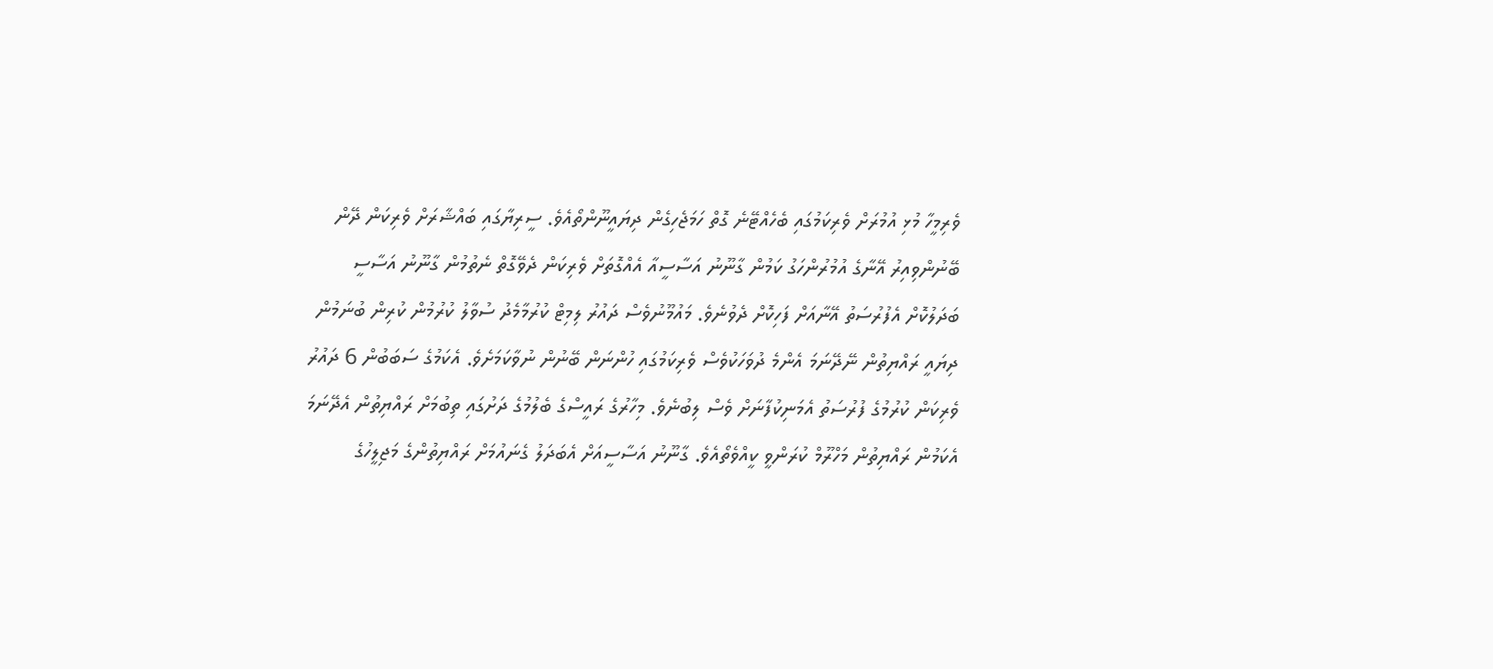ވެރިމީހާ މުޅި އުމުރަށް ވެރިކަމުގައި ބެހެއްޓޭނެ ގޮތް ހަމަޖެހިގެން ދިޔައީނޫންތޯއެވެ. ސީރިޔާގައި ބައްޝާރަށް ވެރިކަން ދޭން ބޭނުންވިއިރު އޭނާގެ އުމުރުންހަގު ކަމުން ގާނޫނު އަސާސީއާ އެއްގޮތަށް ވެރިކަން ދެވޭގޮތް ނެތުމުން ގާނޫނު އަސާސީ ބަދަލުކޮށް އެފުރުސަތު އޭނާއަށް ފަހިކޮށް ދެވުނެވެ. މައުމޫނުވެސް ދައުރު ލިމިޓް ކުރުމާމެދު ސުވާލު ކުރުމުން ކުރިން ބުނަމުން ދިޔައީ ރައްޔިތުން ނޭދޭނަމަ އެންމެ ދުވަހަކުވެސް ވެރިކަމުގައި ހުންނަން ބޭނުން ނުވާކަމަށެވެ. އެކަމުގެ ސަބަބުން 6 ދައުރު ވެރިކަން ކުރުމުގެ ފުރުސަތު އެމަނިކުފާނަށް ވެސް ލިބުނެވެ. މިހާރުގެ ރައީސްގެ ބެލުމުގެ ދަށުގައި ތިބުމަށް ރައްޔިތުން އެދޭނަމަ އެކަމުން ރައްޔިތުން މަހްރޫމް ކުރަންވީ ކީއްވެތޯއެވެ. ގާނޫނު އަސާސީއަށް އެބަދަލު ގެނައުމަށް ރައްޔިތުންގެ މަޖިލީހުގެ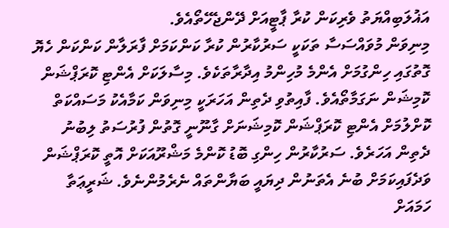އަޣުލަބިއްޔަތު ވެރިކަން ކުރާ ޕާޓީއަށް ދޭންޖެހޭތޯއެވެ.
މިނިވަން މުވައްސަސާ ތަކަކީ ސަރުކާރުން ކުރާ ކަންކަމަށް ފާރަލާން ކަންކަން ހެޔޮ ގޮތުގައި ހިންގުމަށް އެންމެ މުހިންމު އިދާރާތަކެވެ. މިސާލަކަށް އެންޓި ކޮރަޕްޝަން ކޮމިޝަން ނަގަމާތޯއެވެ. ފާއިތުވި ދެތިން އަހަރަކީ މިނިވަން ކަމާއެކު މަސައްކަތް ކޮށްލުމަށް އެންޓި ކޮރަޕްޝަން ކޮމިޝަނަށް ގާނޫނީ ގޮތުން ފުރުސަތު ލިބުނު ދެތިން އަހަރެވެ. ސަރުކާރުން ހިންގި ބޮޑު ކޮންމެ މަޝްރޫއަކަށް އޮތީ ކޮރަޕްޝަން ވަދެފައިކަމަށް ބުނެ އެތަނުން ދިޔައީ ބަޔާންތައް ނެރެމުންނެވެ. ޝަރީޢަތާ ހަމައަށް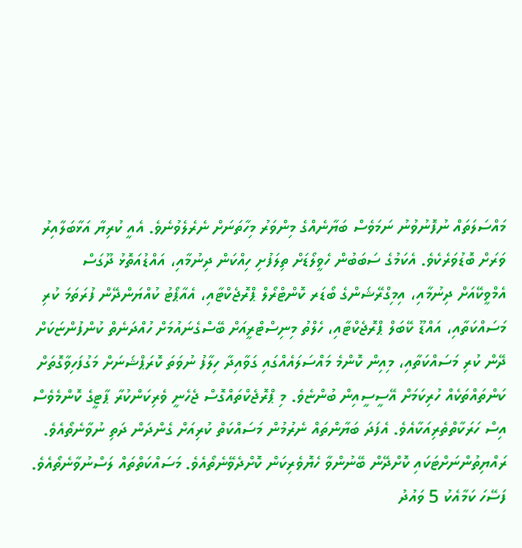މައްސަލަތައް ނުފޮނުވުނު ނަމަވެސް ބަޔާނެއްގެ މިންވަރު މިހާތަނަށް ނެރެލެވުނެވެ. އެއީ ކުރިޔާ އަޅާބަލާއިރު ވަރަށް ބޮޑުވަރެކެވެ. އެކަމުގެ ސަބަބުން ހެވީލޯޑަށް ތިލަފުށި ހިއްކަން ދިނުމާއި، އައްޑުއަތޮޅު ދޫގަސް އެމްވީކޭއަށް ދިނުމާއި، އިމިގްރޭޝަންގެ ބޯޑަރ ކޮންޓްރޯލް ޕްރޮޖެކްޓާއި، އެއާޕޯޓު ކުއްޔަންދޭން ފުރަތަމަ ކުރި މަސައްކަތާއި، އައްޑޫ ކޭބަލް ޕްރޮޖެކްޓާއި، ހެލްތު މިނިސްޓްރީއަށް ބޭސްގެނައުމަށް ހުއްދަނެތް ކުންފުންޏަކަށް ދޭން ކުރި މަސައްކަތާއި، މިއިން ކޮންމެ މައްސަލައެއްގައި ގަވާއިދާ ހިލާފު ނުވަތަ ކޮރަޕްޝަނަށް މަގުފަހިވާގޮތަށް ކަންތައްތަކެއް ހުރިކަމަށް އޭސީސީއިން ބުންޏެވެ. މި ޕްރޮޖެކްތައްގޮސް ޖެހެނީ ވެރިކަންކުރާ ޕާޓީގެ ކޮންމެވެސް އިސް ހަރަކާތްތެރިއަކާއެވެ. އެފަދަ ބަޔާންތައް ނެރުމުން މަސައްކަތް ކުރިއަށް ގެންދަން ދަތި ނުވާނެތޯއެވެ. ރައްޔިތުންނަށްޓަކައި ކޮށްދޭން ބޭނުންވާ ހެޔޮވެރިކަން ކޮށްދެވޭނެތޯއެވެ. މަސައްކަތްތައް ލަސްނުވާނެތޯއެވެ. ފަސޭހަ ކަމާއެކު 5 ވައުދު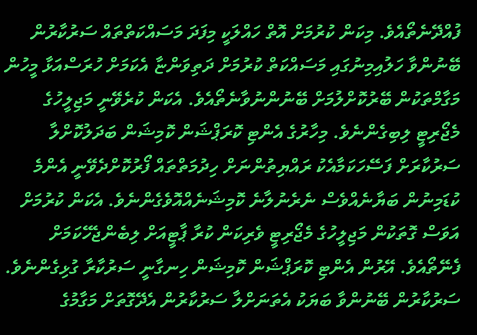ފުއްދޭނެތޯއެވެ. މިކަން ކުރުމަށް އޮތް ހައްލަކީ މިފަދަ މަސައްކަތްތައް ސަރުކާރުން ބޭނުންވާ ހަލުއިމިނުގައި މަސައްކަތް ކުރުމަށް ދަތިވަންޏާ އެކަމަށް ހުރަސްއަޅާ މީހުން މަގާމްތަކުން ބޭރުކޮށްލުމަށް ބޭނުންނުވާނެތޯއެވެ. އެކަން ކުރެވޭނީ މަޖިލީހުގެ މެޖޯރިޓީ ލިބިގެންނެވެ. މިހާރުގެ އެންޓި ކޮރަޕްޝަން ކޮމިޝަން ބަދަލުކޮށްލާ ސަރުކާރަށް ފަސޭހަކަމާއެކު ރައްޔިތުންނަށް ހިދުމަތްތައް ފޯރުކޮށްދެވޭނީ އެންމެ ކުޑަމިނުން ބަޔާނެއްވެސް ނެރެނުލާނެ ކޮމިޝަނެއްއޮވެގެންނެވެ. އެކަން ކުރުމަށް އަވަސް ގޮތަކުން މަޖިލީހުގެ މެޖޯރިޓީ ވެރިކަން ކުރާ ޕާޓީއަށް ލިބެންޖެހޭކަމަށް ފެނޭތޯއެވެ. އޭރުން އެންޓި ކޮރަޕްޝަން ކޮމިޝަން ހިނގާނީ ސަރުކާރާ ގުޅިގެންނެވެ. ސަރުކާރުން ބޭނުންވާ ބަޔަކު އެތަނަށްލާ ސަރުކާރުން އެދޭގޮތަށް މަގާމުގެ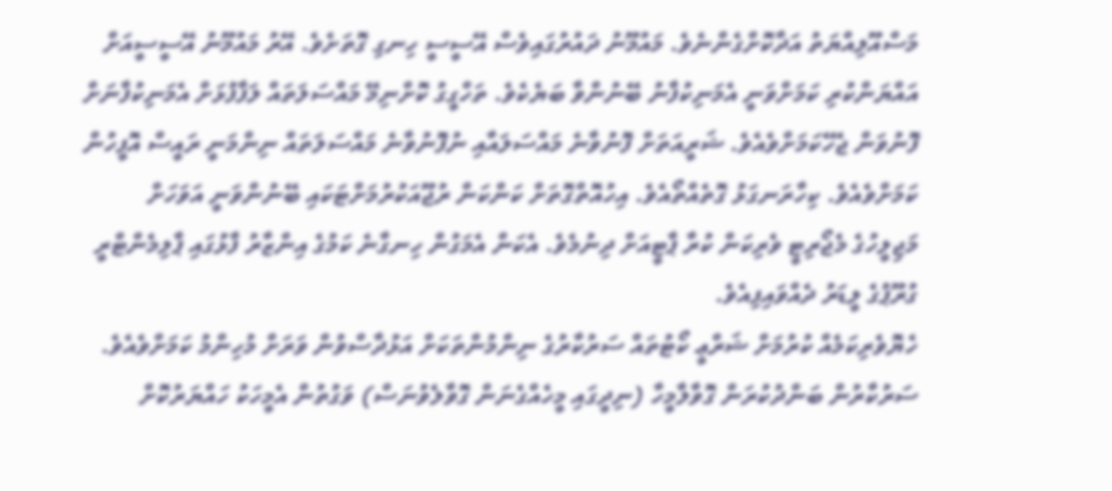މަސްއޫލިއްޔަތު އަދާކޮށްގެންނެވެ. މައުމޫނު ދައުރުގައިވެސް އޭސީސީ ހިނގި ގޮތަށެވެ. އޭރު މައުމޫނު އޭސީސީއަށް އައްޔަންކުރި ކަމަށްވަނީ އެމަނިކުފާނު ބޭނުންވާ ބަޔެކެވެ. ތަހްގީގު ކޮށްނިމޭ މައްސަލަތައް ލަފާފުޅަށް އެމަނިކުފާނަށް ފޮނުވަން ޖެހޭކަމަށްވެއެވެ. ޝަރީއަތަށް ފޮނުވާނެ މައްސަލައާއި ނުފޮނުވާނެ މައްސަލަތައް ނިންމަނީ ރައީސް އޮފީހުން ކަމަށްވެއެވެ. ކިހާރަނގަޅު ގޮތެއްތޯއެވެ. އިހުއޮތްގޮތަށް ކަންކަން ރުޖޫއަކުރުމަށްޓަކައި ބޭނުންވަނީ އަވަހަށް މަޖިލީހުގެ މެޖޯރިޓީ ވެރިކަން ކުރާ ޕާޓީއަށް ދިނުމެވެ. އެކަން އެމަގުން ހިނގާނެ ކަމުގެ އިންޒާރު ފާޅުގައި ޕާލިމެންޓްރީ ގުރޫޕުގެ ލީޑަރު ދެއްވައިފިއެވެ.
ހެޔޮވެރިކަމެއް ކުރުމަށް ޝަރްޢީ ކޯޓުތައް ސަރުކާރުގެ ނިންމުންތަކަށް އަޅުދާސްވުން ވަރަށް މުހިންމު ކަމަށްވެއެވެ. ސަރުކާރުން ބަންދުކުރަން ގޮވާލާމީހާ (ނިދީގައި މީހެއްގެނަން ގޮވާލެވުނަސް) ވަގުތުން އެމީހަކު ހައްޔަރުކޮށް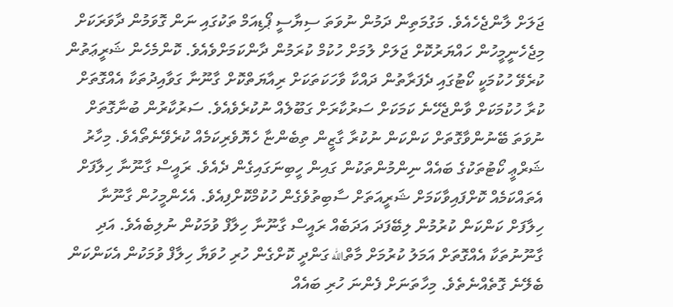ޖަލަށް ލާންޖެހެއެވެ. މަގުމަތިން ދަމުން ނުވަތަ ސިޔާސީ ޕޯޑިއަމް ތަކުގައި ނަން ގޮވަމުން ދާވަރަކަށް މިޖެހެނީމީހުން ހައްޔަރުކޮށް ޖަލަށް ލުމަށް ހުކުމް ކުރަމުން ދާންކަމަށްވެއެވެ. ކޮންމެހެން ޝަރީޢަތުން ކުރެވޭ ހުކުމަކީ ކޯޓުގައި ދެފަރާތުން ދައްކާ ވާހަކަތަކަށް ރިއާޔަތްކޮށް ގާނޫނާ ގަވާއިދުތަކާ އެއްގޮތަށް ކުރާ ހުކުމަކަށް ވާންޖެހޭނެ ކަމަކަށް ސަރުކާރަށް ގަބޫލެއް ނުކުރެވެއެވެ. ސަރުކާރުން ބުނާގޮތަށް ނުވަތަ ބޭނުންވާގޮތަށް ކަންކަން ނުކުރާ ގާޒީން ތިބެންޏާ ހެޔޮވެރިކަމެއް ކުރެވޭނެތޯއެވެ. މިހާރު ޝަރްޢީ ކޯޓުތަކުގެ ބައެއް ނިންމުންތަކުން ގައިން ހީބިނަގައިގެން ދެއެވެ. ރައީސް ގާނޫނާ ހިލާފަށް އެތައްކަމެއް ކޮށްފައިވާކަމަށް ޝަރީއަތަށް ސާބިތުވެގެން ހުކުމްކޮށްފިއެވެ. އެހެންމީހުން ގާނޫނާ ހިލާފަށް ކަންކަން ކުރުމުން ލިބޭފަދަ އަދަބެއް ރައީސް ގާނޫނާ ހިލާފް ވުމަކުން ނުލިބެއެވެ. އަދި ގާނޫނުތަކާ އެއްގޮތަށް އަމަލު ކުރުމަށް މާތްالله ގަންދީ ކޮށްގެން ހުރި ހުވަޔާ ހިލާފް ވުމަކުން އެކަންކަން ބެލޭނެ ގޮތެއްނެތެވެ. މިހާތަނަށް ފެންނަ ހުރި ބައެއް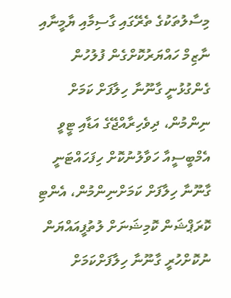މިސާލުތަކުގެ ތެރޭގައި ގާސިމާއި ޔާމީނާއި ނާޒިމް ހައްޔަރުކޮށްގެން ފުލުހުން ގެންގުޅުނީ ގާނޫނާ ހިލާފަށް ކަމަށް ނިންމުން، ދިވެހިރާއްޖޭގެ އަޑާއި ޓީވީ އެމްބީސީއާ ހަވާލުނުކޮށް ހިފަހައްޓަނީ ގާނޫނާ ހިލާފަށް ކަމަށްނިންމުން، އެންޓި ކޮރަޕްޝަން ކޮމިޝަނަށް ލުތުފީއައްޔަން ނުކޮށްހުރީ ގާނޫނާ ހިލާފަށްކަމަށް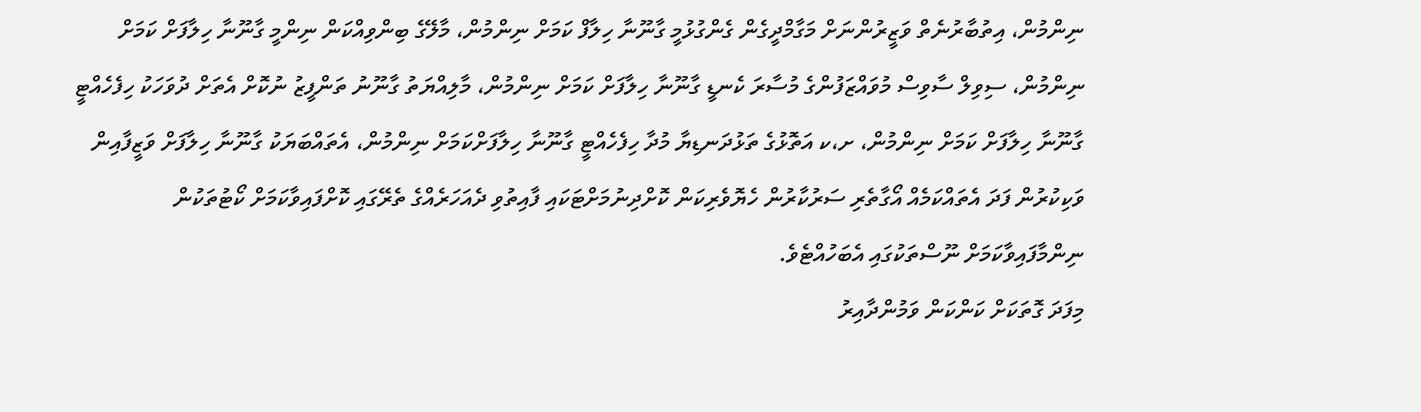ނިންމުން، އިތުބާރުނެތް ވަޒީރުންނަށް މަގާމްދީގެން ގެންގުޅުމީ ގާނޫނާ ހިލާފް ކަމަށް ނިންމުން، މާލޭގެ ބިންވިއްކަން ނިންމީ ގާނޫނާ ހިލާފަށް ކަމަށް ނިންމުން، ސިވިލް ސާވިސް މުވައްޒަފުންގެ މުސާރަ ކެނޑީ ގާނޫނާ ހިލާފަށް ކަމަށް ނިންމުން، މާލިއްޔަތު ގާނޫނު ތަންފީޒު ނުކޮށް އެތަށް ދުވަހަކު ހިފެހެއްޓީ ގާނޫނާ ހިލާފަށް ކަމަށް ނިންމުން، ށ،ކ އަތޮޅުގެ ތަޅުދަނޑިޔާ މުދާ ހިފެހެއްޓީ ގާނޫނާ ހިލާފަށްކަމަށް ނިންމުން، އެތައްބަޔަކު ގާނޫނާ ހިލާފަށް ވަޒީފާއިން ވަކިކުރުން ފަދަ އެތައްކަމެއް އޯގާތެރި ސަރުކާރުން ހެޔޮވެރިކަން ކޮށްދިނުމަށްޓަކައި ފާއިތުވި ދެއަހަރެއްގެ ތެރޭގައި ކޮށްފައިވާކަމަށް ކޯޓުތަކުން ނިންމާފައިވާކަމަށް ނޫސްތަކުގައި އެބަހުއްޓެވެ.
މިފަދަ ގޮތަކަށް ކަންކަން ވަމުންދާއިރު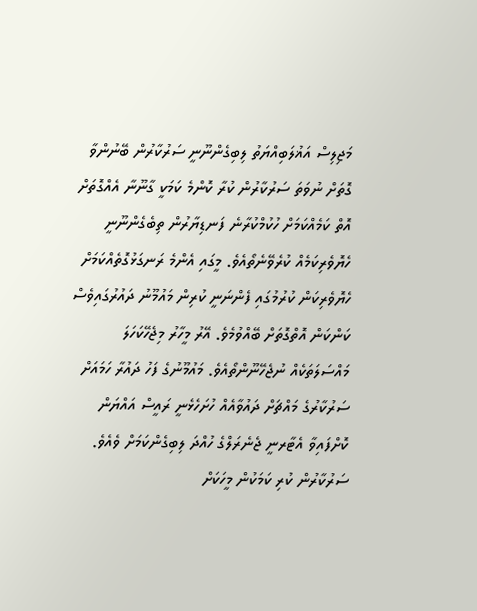މަޖިލިސް އަޣުލަބިއްޔަތު ލިބިގެންނޫނީ ސަރުކާރުން ބޭނުންވާ ގޮތަށް ނުވަތަ ސަރުކާރުން ކުރާ ކޮންމެ ކަމަކީ ގާނޫނާ އެއްގޮތަށް އޮތް ކަމެއްކަމަށް ހުކުމްކުރާނެ ފަނޑިޔާރުން ތިބެގެންނޫނީ ހެޔޮވެރިކަމެއް ކުރެވޭނެތޯއެވެ. މީގައި އެންމެ ރަނގަޅުގޮތެއްކަމަށް ހެޔޮވެރިކަން ކުރުމުގައި ފެންނަނީ ކުރިން މައުމޫނު ދައުރުގައިވެސް ކަންކަން އޮތްގޮތަށް ބޭއްވުމެވެ. އޭރު މީހާރު މިޖެހޭކަހަލަ މައްސަލަތަކެއް ނުޖެހޭނޫންތޯއެވެ. މައުމޫނުގެ ފަހު ދައުރާ ހަމައަށް ސަރުކާރުގެ މައްޗަށް ދައުވާއެއް ހުށަހެޅެނީ ރައީސް އައްޔަން ކޮށްފައިވާ އެޓާރނީ ޖެނެރަލްގެ ހުއްދަ ލިބިގެންކަމަށް ވެއެވެ. ސަރުކާރުން ކުރި ކަމަކުން މީހަކަށް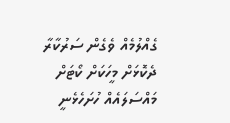ގެއްލުމެއް ވެގެން ސަރުކާރާ ދެކޮޅަށް މީހަކަށް ކޯޓަށް މައްސަލައެއް ހުށަހެޅެނީ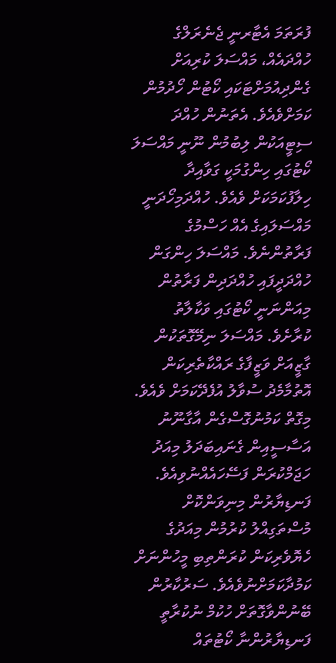ފުރަތަމަ އެޓާރނީ ޖެނެރަލްގެ ހުއްދައެއް، މައްސަލަ ކުރިއަށް ގެންދިއުމަށްޓަކައި ކޯޓުން ހޯދުމުން ކަމަށްވެއެވެ. އެތަނުން ހުއްދަ ސިޓީއަކުން ލިބުމުން ނޫނީ މައްސަލަ ކޯޓުގައި ހިންގުމަކީ ގަވާއިދާ ހިލާފުކަމަކަށް ވެއެވެ. ހުއްދަމިހޯދަނީ މައްސަލައިގެ އެއް ހަސްމުގެ ފަރާތުންނެވެ. މައްސަލަ ހިންގަން ހުއްދަދީފައި ހުއްދަދިން ފަރާތުން މިއަންނަނީ ކޯޓުގައި ވަކާލާތު ކުރާށެވެ. މައްސަލަ ނިމޭގޮތަކުން ގާޒީއަށް ވަޒީފާގެ ރައްކާތެރިކަން އޮތުމާމެދު ސުވާލު އުފެދޭކަމަށް ވެއެވެ. މިގޮތް ކަމުނުގޮސްގެން އާގާނޫނު އަސާސީއިން ގެނައިބަދަލު މިއަދު ހަޖަމްކުރަން ފަސޭހައެއްނުވިއެވެ. ފަނޑިޔާރުން މިނިވަންކޮށް މުސްތަގިއްލު ކުރުމުން މިއަދުގެ ހެޔޮވެރިކަން ކުރަންތިބި މީހުންނަށް ކަމުދާކަމަށްނުވެއެވެ. ސަރުކާރުން ބޭނުންވާގޮތަށް ހުކުމް ނުކުރާތީ ފަނޑިޔާރުންނާ ކޯޓުތައް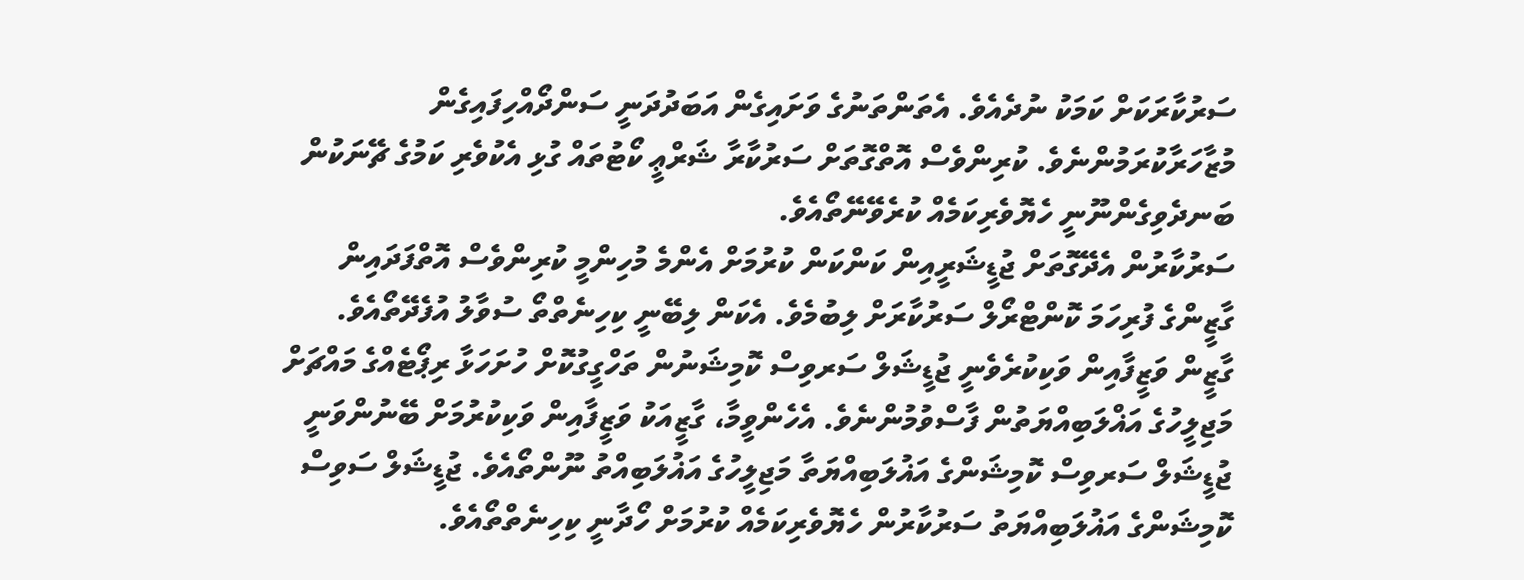ސަރުކާރަކަށް ކަމަކު ނުދެއެވެ. އެތަންތަނުގެ ވަށައިގެން އަބަދުދަނީ ސަންދޯއްހިފައިގެން މުޒާހަރާކުރަމުންނެވެ. ކުރިންވެސް އޮތްގޮތަށް ސަރުކާރާ ޝަރްޢީ ކޯޓުތައް ގުޅި އެކުވެރި ކަމުގެ ޗޭނަކުން ބަނދެވިގެންނޫނީ ހެޔޮވެރިކަމެއް ކުރެވޭނޭތޯއެވެ.
ސަރުކާރުން އެދޭގޮތަށް ޖުޑީޝަރީއިން ކަންކަން ކުރުމަށް އެންމެ މުހިންމީ ކުރިންވެސް އޮތްފަދައިން ގާޒީންގެ ފުރިހަމަ ކޮންޓްރޯލް ސަރުކާރަށް ލިބުމެވެ. އެކަން ލިބޭނީ ކިހިނެތްތޯ ސުވާލު އުފެދޭތޯއެވެ. ގާޒީން ވަޒީފާއިން ވަކިކުރެވެނީ ޖުޑީޝަލް ސަރވިސް ކޮމިޝަނުން ތަހްގީގުކޮށް ހުށަހަޅާ ރިޕޯޓެއްގެ މައްޗަށް މަޖިލީހުގެ އަޣްލަބިއްޔަތުން ފާސްވުމުންނެވެ. އެހެންވީމާ، ގާޒީއަކު ވަޒީފާއިން ވަކިކުރުމަށް ބޭނުންވަނީ ޖުޑީޝަލް ސަރވިސް ކޮމިޝަންގެ އަޣުލަބިއްޔަތާ މަޖިލީހުގެ އަޣުލަބިއްތު ނޫންތޯއެވެ. ޖުޑީޝަލް ސަވިސް ކޮމިޝަންގެ އަޣުލަބިއްޔަތު ސަރުކާރުން ހެޔޮވެރިކަމެއް ކުރުމަށް ހޯދާނީ ކިހިނެތްތޯއެވެ.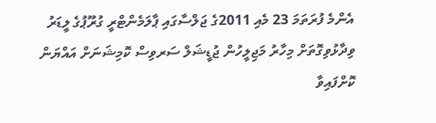އެންމެ ފުރަތަމަ 23 މެއި 2011ގެ ޖަލްސާގައި ޕާލަމެންޓްރީ ގުރޫޕުގެ ލީޑަރު ވިދާޅުވިގޮތަށް މިހާރު މަޖިލީހުން ޖުޑީޝަލް ސަރވިސް ކޮމިޝަނަށް އައްޔަން ކޮށްފައިވާ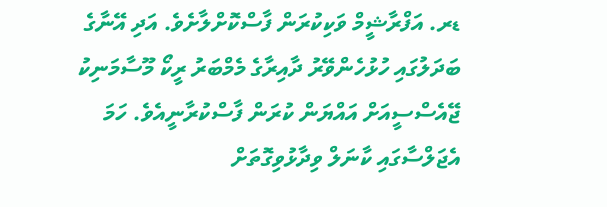ޑރ. އަފްރާޝީމް ވަކިކުރަން ފާސްކޮށްލާށެވެ. އަދި އޭނާގެ ބަދަލުގައި ހުޅުހެންވޭރު ދާއިރާގެ މެމްބަރު ރީކޯ މޫސާމަނިކު ޖޭއެސްސީއަށް އައްޔަން ކުރަން ފާސްކުރާނީއެވެ. ހަމަ އެޖަލްސާގައި ކާނަލް ވިދާޅުވިގޮތަށް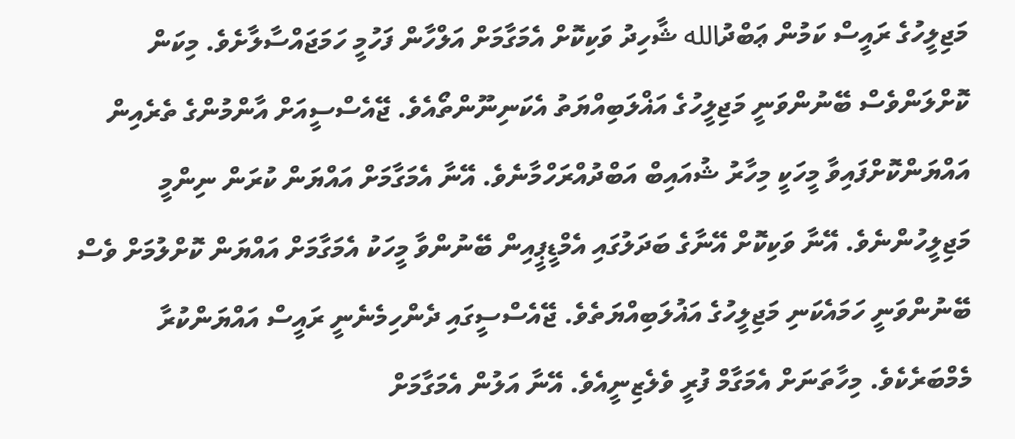މަޖިލީހުގެ ރައީސް ކަމުން ޢަބްދުالله ޝާހިދު ވަކިކޮށް އެމަގާމަށް އަލްހާން ފަހުމީ ހަމަޖައްސާލާށެވެ. މިކަން ކޮށްލަންވެސް ބޭނުންވަނީ މަޖިލީހުގެ އަޣްލަބިއްޔަތު އެކަނިނޫންތޯއެވެ. ޖޭއެސްސީއަށް އާންމުންގެ ތެރެއިން އައްޔަންކޮށްފައިވާ މީހަކީ މިހާރު ޝުއައިބް އަބްދުއްރަހްމާނެވެ. އޭނާ އެމަގާމަށް އައްޔަން ކުރަން ނިންމީ މަޖިލީހުންނެވެ. އޭނާ ވަކިކޮށް އޭނާގެ ބަދަލުގައި އެމްޑީޕީއިން ބޭނުންވާ މީހަކު އެމަގާމަށް އައްޔަން ކޮށްލުމަށް ވެސް ބޭނުންވަނީ ހަމައެކަނި މަޖިލީހުގެ އަޣުލަބިއްޔަތެވެ. ޖޭއެސްސީގައި ދެންހިމެނެނީ ރައީސް އައްޔަންކުރާ މެމްބަރެކެވެ. މިހާތަނަށް އެމަގާމް ފުރީ ވެލެޒިނީއެވެ. އޭނާ އަލުން އެމަގާމަށް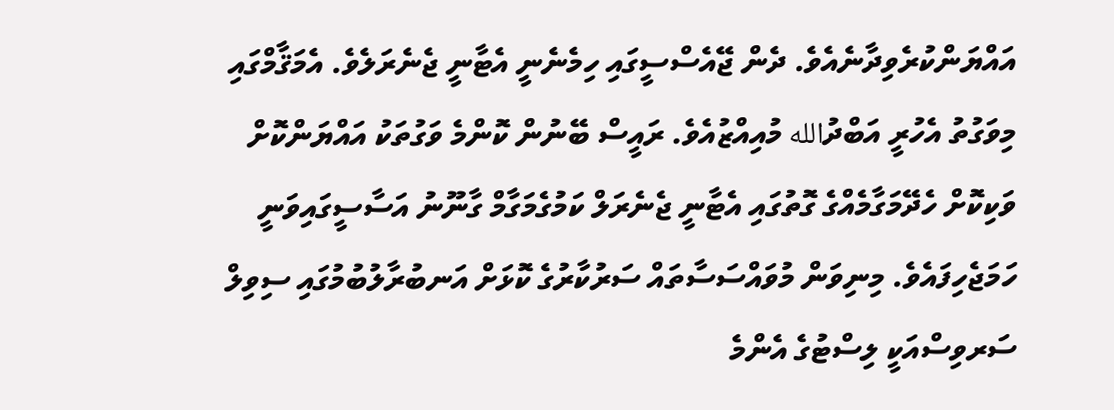އައްޔަންކުރެވިދާނެއެވެ. ދެން ޖޭއެސްސީގައި ހިމެނެނީ އެޓާނީ ޖެނެރަލެވެ. އެމަޤާމްގައި މިވަގުތު އެހުރީ އަބްދުالله މުއިއްޒުއެވެ. ރައީސް ބޭނުން ކޮންމެ ވަގުތަކު އައްޔަންކޮށް ވަކިކޮށް ހެދޭމަގާމެއްގެ ގޮތުގައި އެޓާނީ ޖެނެރަލް ކަމުގެމަގާމް ގާނޫނު އަސާސީގައިވަނީ ހަމަޖެހިފައެވެ. މިނިވަން މުވައްސަސާތައް ސަރުކާރުގެ ކޮޅަށް އަނބުރާލުބުމުގައި ސިވިލް ސަރވިސްއަކީ ލިސްޓުގެ އެންމެ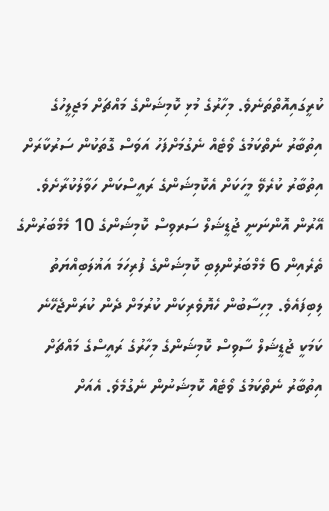ކުރީގައިއޮތްތަނެވެ. މިހާރުގެ މުޅި ކޮމިޝަންގެ މައްޗަށް މަޖިލީހުގެ އިތުބާރު ނެތްކަމުގެ ވޯޓެއް ނެގުމަށްފަހު އަވަސް ގޮތަކުން ސަރުކާރަށް އިތުބާރު ކުރެވޭ މީހަކަށް އެކޮމިޝަންގެ ރައީސްކަން ހަވާލުކުރާށެވެ. އޭރުން އޮންނަނީ ޖުޑީޝަލް ސަރވިސް ކޮމިޝަންގެ 10 މެމްބަރުންގެ ތެރެއިން 6 މެމްބަރުންލިބި ކޮމިޝަންގެ ފުރިހަމަ އަޣުލަބިއްޔަތު ލިބިފައެވެ. މިހިސާބުން ހެޔޮވެރިކަން ކުރުމަށް ދެން ކުރަންޖެހޭނެ ކަމަކީ ޖުޑީޝަލް ސާވިސް ކޮމިޝަންގެ މިހާރުގެ ރައީސްގެ މައްޗަށް އިތުބާރު ނެތްކަމުގެ ވޯޓެއް ކޮމިޝަނުން ނެގުމެވެ. އެއަށް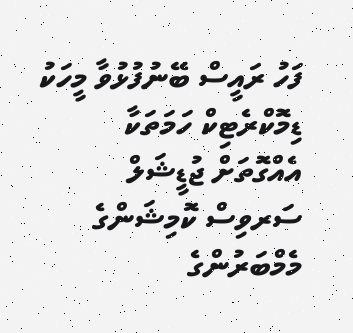ފަހު ރައީސް ބޭނުފުޅުވާ މީހަކު ޑިމޮކްރެޓިކް ހަމަތަކާ އެއްގޮތަށް ޖުޑީޝަލް ސަރވިސް ކޮމިޝަންގެ މެމްބަރުންގެ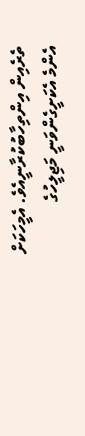ތެރެއިން އިންތިހާބުކުރާނީއެވެ. އެމީހަކަށް އެންމެ އެކަށީގެންވަނީ މަޖިލީހުގެ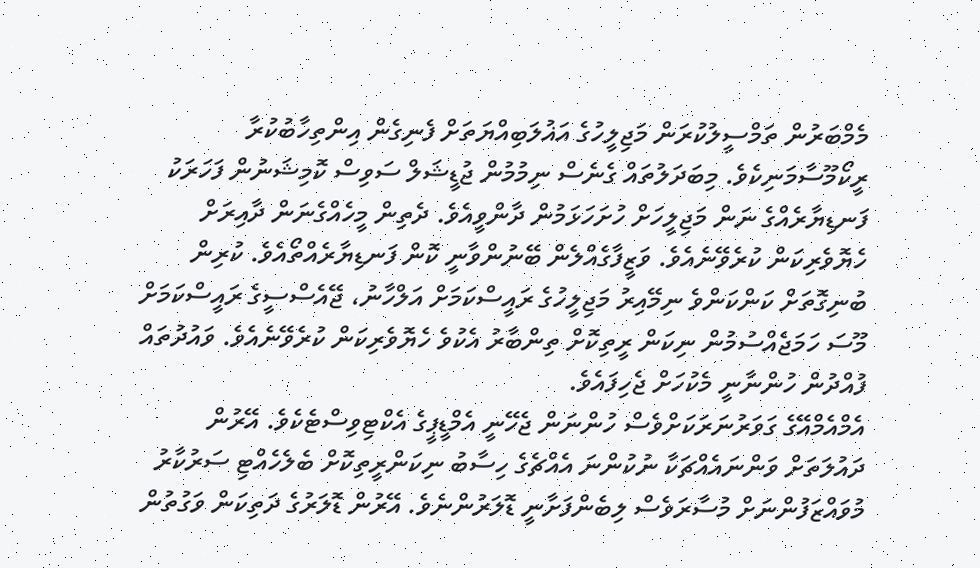މެމްބަރުން ތަމްސީލުކުރަން މަޖިލީހުގެ އަޣުލަބިއްޔަތަށް ފެނިގެން އިންތިހާބުކުރާ ރީކޯމޫސާމަނިކެވެ. މިބަދަލުތައް ގެނެސް ނިމުމުން ޖުޑީޝަލް ސަވިސް ކޮމިޝަނުން ފަހަރަކު ފަނޑިޔާރެއްގެ ނަން މަޖިލީހަށް ހުށަހަޅަމުން ދާންވީއެވެ. ދެތިން މީހެއްގެނަން ދާއިރަށް ހެޔޮވެރިކަން ކުރެވޭނެއެވެ. ވަޒީފާގެއްލެން ބޭނުންވާނީ ކޮން ފަނޑިޔާރެއްތޯއެވެ. ކުރިން ބުނިގޮތަށް ކަންކަންވެ ނިމޭއިރު މަޖިލީހުގެ ރައީސްކަމަށް އަލްހާނު، ޖޭއެސްސީގެ ރައީސްކަމަށް މޫސަ ހަމަޖެއްސުމުން ނިކަން ރީތިކޮށް ތިންބާރު އެކުވެ ހެޔޮވެރިކަން ކުރެވޭނެއެވެ. ވައުދުތައް ފުއްދުން ހުންނާނީ މެކުހަށް ޖެހިފައެވެ.
އެމްއެމްއޭގެ ގަވަރުނަރަކަށްވެސް ހުންނަން ޖެހޭނީ އެމްޑީޕީގެ އެކްޓިވިސްޓެކެވެ. އޭރުން ދައުލަތަށް ވަންނައެއްޗަކާ ނުކުންނަ އެއްޗެގެ ހިސާބު ނިކަންރީތިކޮށް ބެލެހެއްޓި ސަރުކާރު މުވައްޒަފުންނަށް މުސާރަވެސް ލިބެންފަށާނީ ޑޮލަރުންނެވެ. އޭރުން ޑޮލަރުގެ ދަތިކަން ވަގުތުން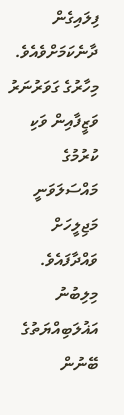ފިލައިގެން ދާނެކަމަށްވެއެވެ. މިހާރުގެ ގަވަރުނަރު ވަޒީފާއިން ވަކި ކުރުމުގެ މައްސަލަވަނީ މަޖިލީހަށް ވައްދާފައެވެ. މިލިބުނު އަޣުލަބިއްޔަތުގެ ބޭނުން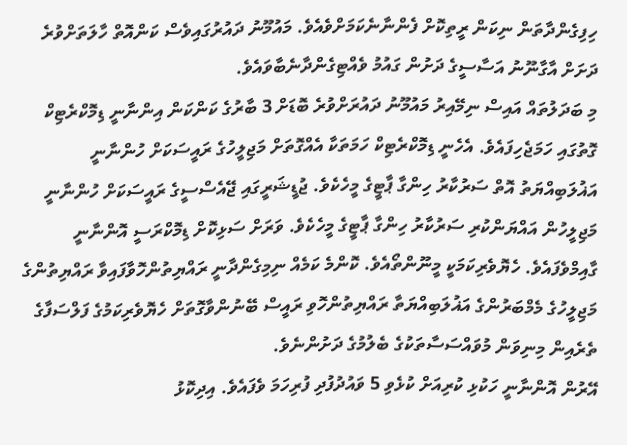ހިފިގެންދާތަން ނިކަން ރީތިކޮށް ފެންނާނެކަމަށްވެއެވެ. މައުމޫނު ދައުރުގައިވެސް ކަންއޮތް ހާލަތަށްވުރެ ދަށަށް އާގާނޫނު އަސާސީގެ ދަށުން ގައުމު ވެއްޓިގެންދާނެބާވައެވެ.
މި ބަދަލުތައް އައިސް ނިމޭއިރު މައުމޫނު ދައުރަށްވުރެ ބޮޑަށް 3 ބާރުގެ ކަންކަން އިންނާނީ ޑިމޮކްރެޓިކް ގޮތުގައި ހަމަޖެހިފައެވެ. އެހެނީ ޑިމޮކްރެޓިކް ހަމަތަކާ އެއްގޮތަށް މަޖިލީހުގެ ރައީސަކަށް ހުންނާނީ އަޣުލަބިއްޔަތު އޮތް ސަރުކާރު ހިންގާ ޕާޓީގެ މީހެކެވެ. ޖުޑީޝަރީގައި ޖޭއެސްސީގެ ރައީސަކަށް ހުންނާނީ މަޖިލީހުން އައްޔަންކުރި ސަރުކާރު ހިންގާ ޕާޓީގެ މީހެކެވެ. ވަރަށް ސަޅިކޮށް ޑިމޮކްރަސީ އޮންނާނީ ގާއިމްވެފައެވެ. ހެޔޮވެރިކަމަކީ މީނޫންތޯއެވެ. ކޮންމެ ކަމެއް ނިމިގެންދާނީ ރައްޔިތުންހޮވާފައިވާ ރައްޔިތުންގެ މަޖިލީހުގެ މެމްބަރުންގެ އަޣުލަބިއްޔަތާ ރައްޔިތުންހޮވި ރައީސް ބޭނުންވާގޮތަށް ހެޔޮވެރިކަމުގެ ފަލްސަފާގެ ތެރެއިން މިނިވަން މުވައްސަސާތަކުގެ ބެލުމުގެ ދަށުންނެވެ.
އޭރުން އޮންނާނީ ހަކުޅި ކުރިއަށް ކުޅެވި 5 ވައުދުފުދި ފުރިހަމަ ވެފައެވެ. އިދިކޮޅު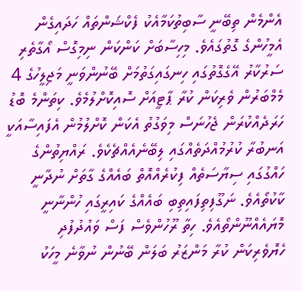އެންމެން ތިބޭނީ ސާބިތުކަމާއެކު ފެކްޝަންތައް ހަދައިގެން އެމީހުންގެ ގޮތުގައެވެ. މިހިސާބަށް ކަންކަން ނިމިގޮސް އޯގާތެރި ސަރުކާރު އޭގެގޮތުގައި ހިނގައިގަތުމަށް ބޭނުންވަނީ މަޖިލީހުގެ 4 މެމްބަރުން ވެރިކަން ކުރާ ޕާޓީއަށް ސޮއިކޮށްލުމެވެ. ކިތަންމެ ބޮޑު ހަރަދެއްކުރަން ޖެހުނަސް މިވަގުތު އެކަން ކޮށްލުމުން އެފައިސާއަކީ އަނބުރާ ކުރުމުއްދަތެއްގައި ލިބޭނެއެއްޗެކެވެ. ރައްޔިތުންގެ ހައްގުގައި ސިޔާސަތެއް ފިކުރެއްއޮތް ބައެއްގެ ގާތަށް ނުދާނީ ކާކުތޯއެވެ. ނަގޫފިތިފައިތިބި ބައެއްގެ ކައިރީގައި ހުންނާނީ މޮޔައެއްނޫންތޯއެވެ. ހިތާ ރޫހުންވެސް ފަސް ވައުދުފުދި ހެޔޮވެރިކަން ކުރާ މަންޒަރު ބަލަން ބޭނުން ނުވާނެ މީހަކު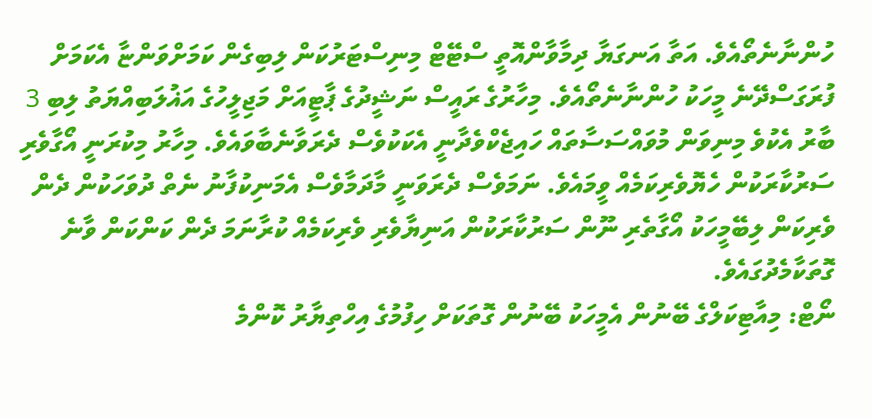ހުންނާނެތޯއެވެ. އަތާ އަނގަޔާ ދިމާވާންއޮތީ ސްޓޭޓް މިނިސްޓަރުކަން ލިބިގެން ކަމަށްވަންޏާ އެކަމަށް ފުރަގަސްދޭނެ މީހަކު ހުންނާނެތޯއެވެ. މިހާރުގެ ރައީސް ނަޝީދުގެ ޕާޓީއަށް މަޖިލީހުގެ އަޣުލަބިއްޔަތު ލިބި 3 ބާރު އެކުވެ މިނިވަން މުވައްސަސާތައް ހައިޖެކްވެދާނީ އެކަކުވެސް ދެރަވާނެބާވައެވެ. މިހާރު މިކުރަނީ އޯގާވެރި ސަރުކާރަކުން ހެޔޮވެރިކަމެއް ވީމައެވެ. ނަމަވެސް ދެރަވަނީ މާދަމާވެސް އެމަނިކުފާނު ނެތް ދުވަހަކުން ދެން ވެރިކަން ލިބޭމީހަކު އޯގާތެރި ނޫން ސަރުކާރަކުން އަނިޔާވެރި ވެރިކަމެއް ކުރާނަމަ ދެން ކަންކަން ވާނެ ގޮތަކާމެދުގައެވެ.
ނޯޓް: މިއާޓިކަލްގެ ބޭނުން އެމީހަކު ބޭނުން ގޮތަކަށް ހިފުމުގެ އިހްތިޔާރު ކޮންމެ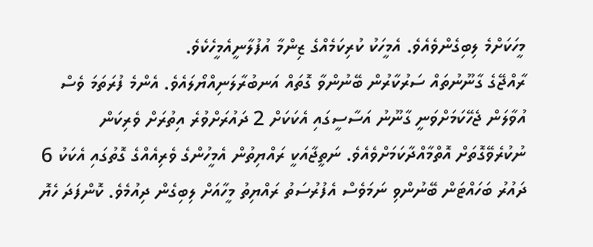މީހަކަށްމެ ލިބިގެންވެއެވެ. އެމީހަކު ކުރިކަމެއްގެ ޒިންމާ އުފުލާނީއެމީހެކެވެ.
ރާއްޖޭގެ ގާނޫނުތައް ސަރުކާރުން ބޭނުންވާ ގޮތައް އަނބުރާލަނިއްޔޯލައެވެ. އެންމެ ފުރަތަމަ ވެސް އުވާލަން ޖެހޭކަމަށްވަނީ ގާނޫނު އަސާސީގައި އެކަކަށް 2 ދައުރަށްވުރެ އިތުރަށް ވެރިކަން ނުކުރެވޭގޮތަށް އޮތްމާއްދާކަމަށްވެއެވެ. ނަތީޖާއަކީ ރައްޔިތުން އެމީހުންގެ ވެރިއެއްގެ ގޮތުގައި އެކަކު 6 ދައުރު ބަހައްޓަން ބޭނުންވި ނަމަވެސް އެފުރުސަތު ރައްޔިތު މީހާއަށް ލިބިގެން ދިއުމެވެ. ކޮންފަދަ ހެޔޮ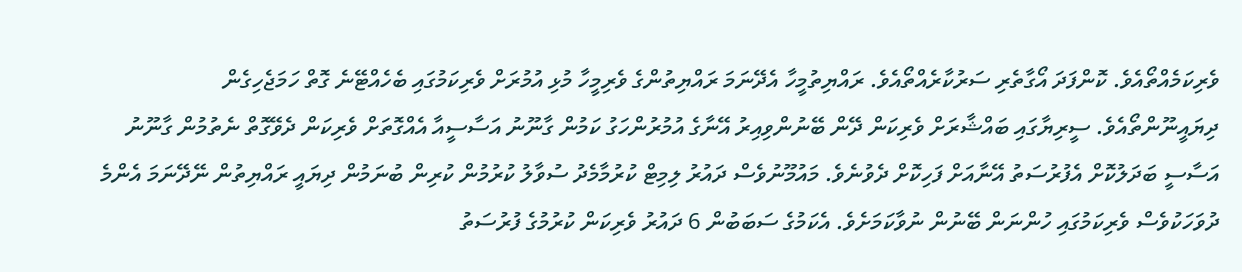ވެރިކަމެއްތޯއެވެ. ކޮންފަދަ އޯގާތެރި ސަރުކާރެއްތޯއެވެ. ރައްޔިތުމީހާ އެދޭނަމަ ރައްޔިތުންގެ ވެރިމީހާ މުޅި އުމުރަށް ވެރިކަމުގައި ބެހެއްޓޭނެ ގޮތް ހަމަޖެހިގެން ދިޔައީނޫންތޯއެވެ. ސީރިޔާގައި ބައްޝާރަށް ވެރިކަން ދޭން ބޭނުންވިއިރު އޭނާގެ އުމުރުންހަގު ކަމުން ގާނޫނު އަސާސީއާ އެއްގޮތަށް ވެރިކަން ދެވޭގޮތް ނެތުމުން ގާނޫނު އަސާސީ ބަދަލުކޮށް އެފުރުސަތު އޭނާއަށް ފަހިކޮށް ދެވުނެވެ. މައުމޫނުވެސް ދައުރު ލިމިޓް ކުރުމާމެދު ސުވާލު ކުރުމުން ކުރިން ބުނަމުން ދިޔައީ ރައްޔިތުން ނޭދޭނަމަ އެންމެ ދުވަހަކުވެސް ވެރިކަމުގައި ހުންނަން ބޭނުން ނުވާކަމަށެވެ. އެކަމުގެ ސަބަބުން 6 ދައުރު ވެރިކަން ކުރުމުގެ ފުރުސަތު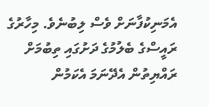އެމަނިކުފާނަށް ވެސް ލިބުނެވެ. މިހާރުގެ ރައީސްގެ ބެލުމުގެ ދަށުގައި ތިބުމަށް ރައްޔިތުން އެދޭނަމަ އެކަމުން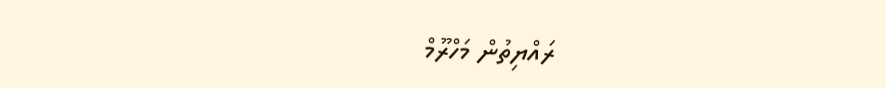ރައްޔިތުން މަހްރޫމް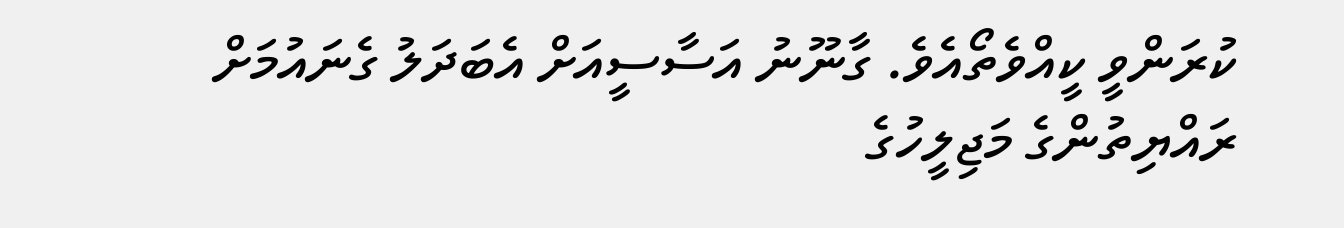ކުރަންވީ ކީއްވެތޯއެވެ. ގާނޫނު އަސާސީއަށް އެބަދަލު ގެނައުމަށް ރައްޔިތުންގެ މަޖިލީހުގެ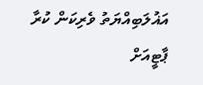އަޣުލަބިއްޔަތު ވެރިކަން ކުރާ ޕާޓީއަށް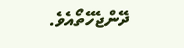ދޭންޖެހޭތޯއެވެ.